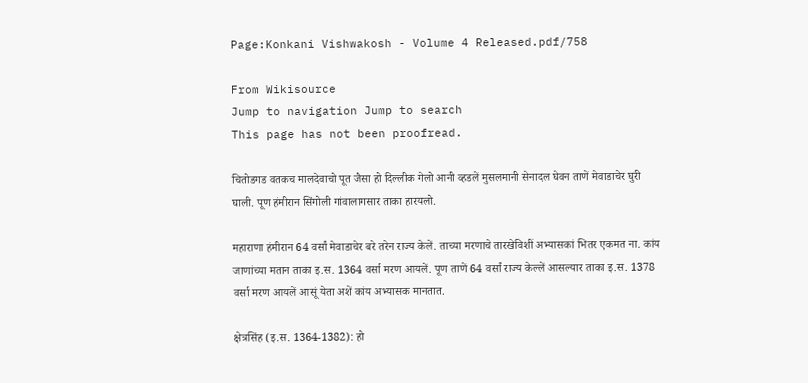Page:Konkani Vishwakosh - Volume 4 Released.pdf/758

From Wikisource
Jump to navigation Jump to search
This page has not been proofread.

चितोडगड वतकच मालदेवाचो पूत जैसा हो दिल्लीक गेलो आनी व्हडलें मुसलमानी सेनादल घेवन ताणें मेवाडाचेर घुरी घाली. पूण हंमीरान सिंगोली गांवालागसार ताका हारयलो.

महाराणा हंमीरान 64 वर्सां मेवाडाचेर बरे तरेन राज्य केलें. ताच्या मरणाचे तारखेविशीं अभ्यासकां भितर एकमत ना. कांय जाणांच्या मतान ताका इ.स. 1364 वर्सा मरण आयलें. पूण ताणें 64 वर्सां राज्य केल्लें आसल्यार ताका इ.स. 1378 वर्सा मरण आयलें आसूं येता अशें कांय अभ्यासक मानतात.

क्षेत्रसिंह (इ.स. 1364-1382): हो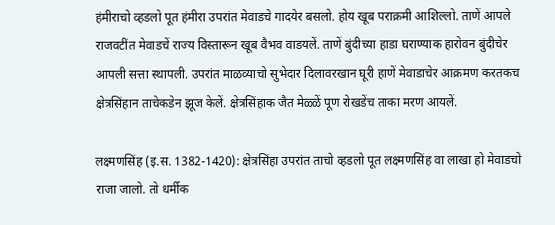हंमीराचो व्हडलो पूत हंमीरा उपरांत मेवाडचे गादयेर बसलो. होय खूब पराक्रमी आशिल्लो. ताणें आपले राजवटींत मेवाडचें राज्य विस्तारून खूब वैभव वाडयलें. ताणें बुंदीच्या हाडा घराण्याक हारोवन बुंदीचेर आपली सत्ता स्थापली. उपरांत माळव्याचो सुभेदार दिलावरखान घूरी हाणें मेवाडाचेर आक्रमण करतकच क्षेत्रसिंहान ताचेकडेन झूज केलें. क्षेत्रसिंहाक जैत मेळ्ळें पूण रोखडेंच ताका मरण आयलें.

लक्ष्मणसिंह (इ.स. 1382-1420): क्षेत्रसिंहा उपरांत ताचो व्हडलो पूत लक्ष्मणसिंह वा लाखा हो मेवाडचो राजा जालो. तो धर्मीक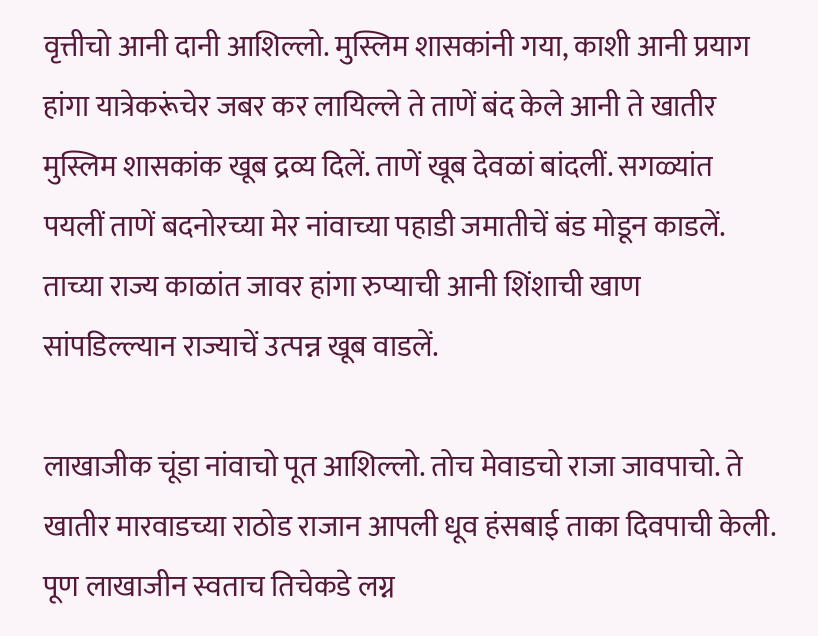वृत्तीचो आनी दानी आशिल्लो. मुस्लिम शासकांनी गया, काशी आनी प्रयाग हांगा यात्रेकरूंचेर जबर कर लायिल्ले ते ताणें बंद केले आनी ते खातीर मुस्लिम शासकांक खूब द्रव्य दिलें. ताणें खूब देवळां बांदलीं. सगळ्यांत पयलीं ताणें बदनोरच्या मेर नांवाच्या पहाडी जमातीचें बंड मोडून काडलें. ताच्या राज्य काळांत जावर हांगा रुप्याची आनी शिंशाची खाण सांपडिल्ल्यान राज्याचें उत्पन्न खूब वाडलें.

लाखाजीक चूंडा नांवाचो पूत आशिल्लो. तोच मेवाडचो राजा जावपाचो. ते खातीर मारवाडच्या राठोड राजान आपली धूव हंसबाई ताका दिवपाची केली. पूण लाखाजीन स्वताच तिचेकडे लग्न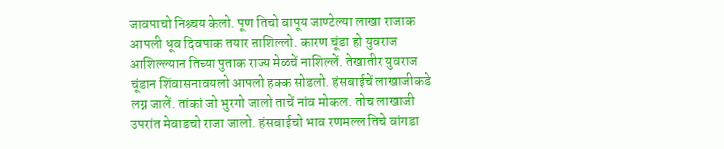जावपाचो निश्र्चय केलो. पूण तिचो बापूय जाण्टेल्या लाखा राजाक आपली धूव दिवपाक तयार ऩाशिल्लो. कारण चूंडा हो युवराज आशिल्ल्यान तिच्या पुताक राज्य मेळचें नाशिल्लें. तेखातीर युवराज चूंडान शिंवासनावयलो आपलो हक्क सोडलो. हंसबाईचें लाखाजीकडे लग्न जालें. तांकां जो भुरगो जालो ताचें नांव मोकल. तोच लाखाजी उपरांत मेवाडचो राजा जालो. हंसबाईचो भाव रणमल्ल तिचे वांगडा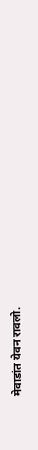मेवाडांत येवन रावलो.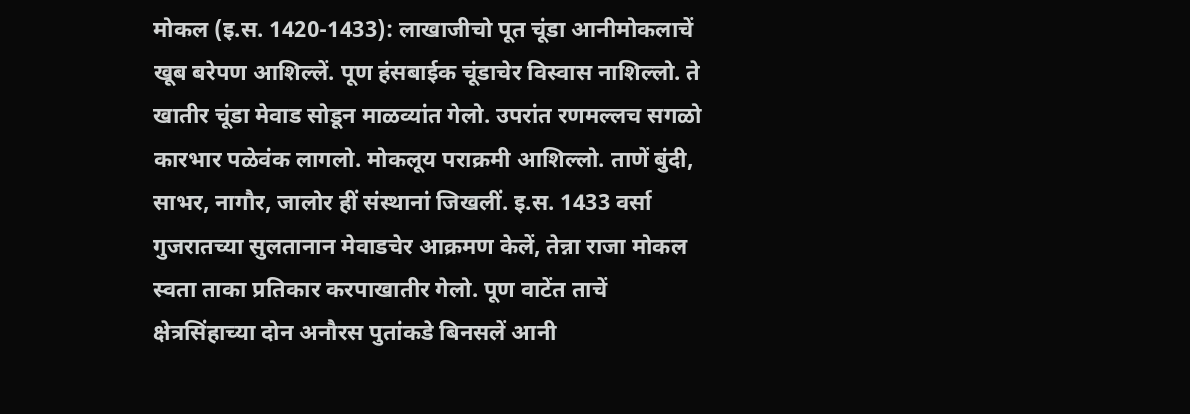मोकल (इ.स. 1420-1433): लाखाजीचो पूत चूंडा आनीमोकलाचें खूब बरेपण आशिल्लें. पूण हंसबाईक चूंडाचेर विस्वास नाशिल्लो. ते खातीर चूंडा मेवाड सोडून माळव्यांत गेलो. उपरांत रणमल्लच सगळो कारभार पळेवंक लागलो. मोकलूय पराक्रमी आशिल्लो. ताणें बुंदी, साभर, नागौर, जालोर हीं संस्थानां जिखलीं. इ.स. 1433 वर्सा गुजरातच्या सुलतानान मेवाडचेर आक्रमण केलें, तेन्ना राजा मोकल स्वता ताका प्रतिकार करपाखातीर गेलो. पूण वाटेंत ताचें क्षेत्रसिंहाच्या दोन अनौरस पुतांकडे बिनसलें आनी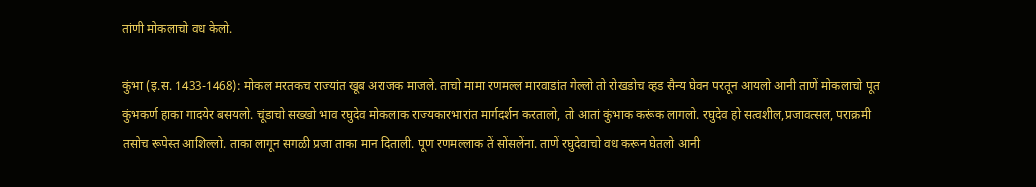तांणी मोकलाचो वध केलो.

कुंभा (इ.स. 1433-1468): मोकल मरतकच राज्यांत खूब अराजक माजले. ताचो मामा रणमल्ल मारवाडांत गेल्लो तो रोखडोच व्हड सैन्य घेवन परतून आयलो आनी ताणें मोकलाचो पूत कुंभकर्ण हाका गादयेर बसयलो. चूंडाचो सख्खो भाव रघुदेव मोकलाक राज्यकारभारांत मार्गदर्शन करतालो, तो आतां कुंभाक करूंक लागलो. रघुदेव हो सत्वशील,प्रजावत्सल, पराक्रमी तसोच रूपेस्त आशिल्लो. ताका लागून सगळी प्रजा ताका मान दिताली. पूण रणमल्लाक तें सोंसलेंना. ताणें रघुदेवाचो वध करून घेतलो आनी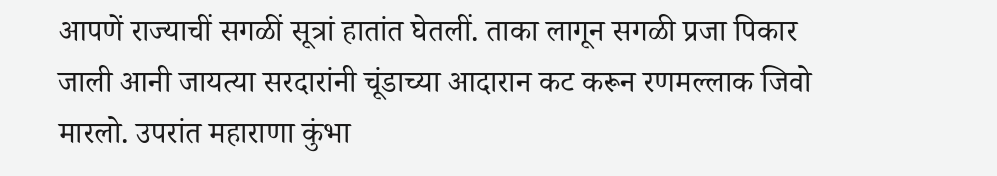आपणें राज्याचीं सगळीं सूत्रां हातांत घेतलीं. ताका लागून सगळी प्रजा पिकार जाली आनी जायत्या सरदारांनी चूंडाच्या आदारान कट करून रणमल्लाक जिवो मारलो. उपरांत महाराणा कुंभा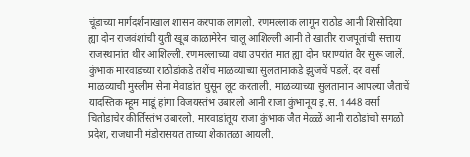चूंडाच्या मार्गदर्शनाखाल शासन करपाक लागलो. रणमल्लाक लागून राठोड आनी शिसोदिया ह्या दोन राजवंशांची युती खूब काळामेरेन चालू आशिल्ली आनी ते खातीर राजपूतांची सत्ताय राजस्थानांत थीर आशिल्ली. रणमल्लाच्या वधा उपरांत मात ह्या दोन घराण्यांत वैर सुरू जालें. कुंभाक मारवाडच्या राठोडांकडे तशेंच माळव्याच्या सुलतानाकडे झुजचें पडलें. दर वर्सा माळव्याची मुस्लीम सेना मेवाडांत घुसून लूट करताली. माळव्याच्या सुलतानान आपल्या जैताचें यादस्तिक म्हूम माडूं हांगा विजयस्तंभ उबारलो आनी राजा कुंभानूय इ.स. 1448 वर्सा चितोडाचेर कीर्तिस्तंभ उबारलो. मारवाडांतूय राजा कुंभाक जैत मेळ्ळें आनी राठोडांचो सगळो प्रदेश, राजधानी मंडोरासयत ताच्या शेकातळा आयली.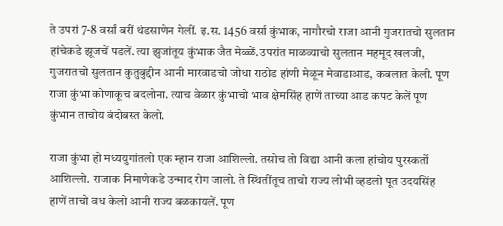ते उपरां 7-8 वर्सां बरीं थंडसाणेन गेलीं. इ.स. 1456 वर्सा कुंभाक, नागौरचो राजा आनी गुजरातचो सुलतान हांचेकडे झूजचें पडलें. त्या झुजांतूय कुंभाक जैत मेळ्ळें.उपरांत माळव्याचो सुलतान महमूद खलजी, गुजरातचो सुलतान कुतुबुद्दीन आनी मारवाडचो जोधा राठोड हांणी मेळून मेवाडाआड, कबलात केली. पूण राजा कुंभा कोणाकूच बदलोना. त्याच वेळार कुंभाचो भाव क्षेमसिंह हाणें ताच्या आड कपट केलें पूण कुंभान ताचोय बंदोबस्त केलो.

राजा कुंभा हो मध्ययुगांतलो एक म्हान राजा आशिल्लो. तसोच तो विद्या आनी कला हांचोय पुरस्कर्तो आशिल्लो. राजाक निमाणेकडे उन्माद रोग जालो. ते स्थितींतूच ताचो राज्य लोभी व्हडलो पूत उदयसिंह हाणें ताचो वध केलो आनी राज्य बळकायलें. पूण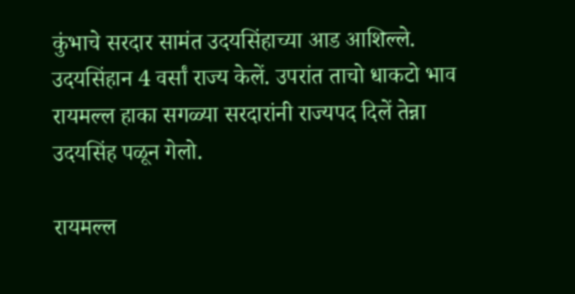कुंभाचे सरदार सामंत उदयसिंहाच्या आड आशिल्ले. उदयसिंहान 4 वर्सां राज्य केलें. उपरांत ताचो धाकटो भाव रायमल्ल हाका सगळ्या सरदारांनी राज्यपद दिलें तेन्ना उदयसिंह पळून गेलो.

रायमल्ल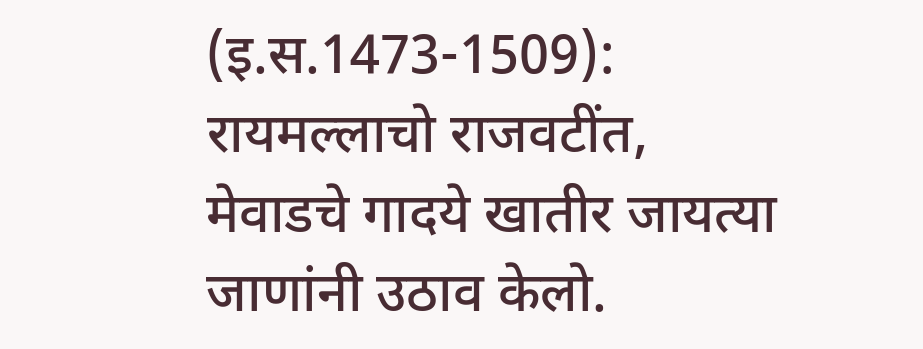(इ.स.1473-1509): रायमल्लाचो राजवटींत, मेवाडचे गादये खातीर जायत्या जाणांनी उठाव केलो.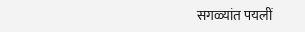सगळ्यांत पयलीं